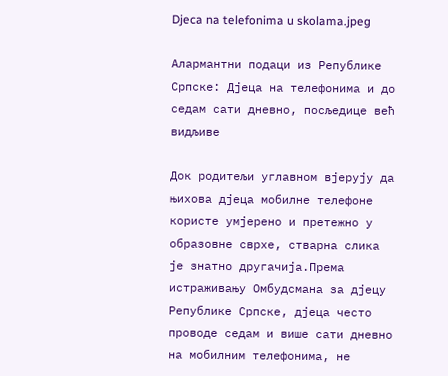Djeca na telefonima u skolama.jpeg

Алармантни подаци из Републике Српске: Дјеца на телефонима и до седам сати дневно, посљедице већ видљиве

Док родитељи углавном вјерују да њихова дјеца мобилне телефоне користе умјерено и претежно у образовне сврхе, стварна слика је знатно другачија.Према истраживању Омбудсмана за дјецу Републике Српске, дјеца често проводе седам и више сати дневно на мобилним телефонима, не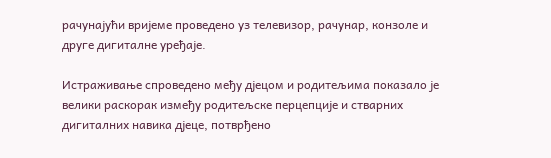рачунајући вријеме проведено уз телевизор, рачунар, конзоле и друге дигиталне уређаје.

Истраживање спроведено међу дјецом и родитељима показало је велики раскорак између родитељске перцепције и стварних дигиталних навика дјеце, потврђено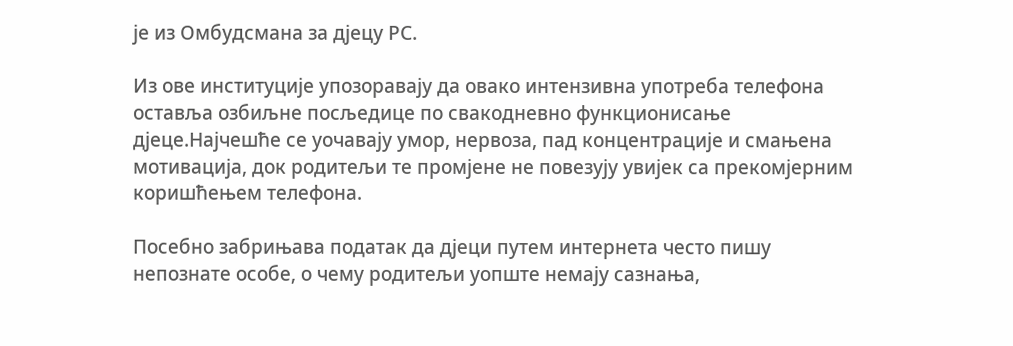је из Омбудсмана за дјецу РС.

Из ове институције упозоравају да овако интензивна употреба телефона оставља озбиљне посљедице по свакодневно функционисање дјеце.Најчешће се уочавају умор, нервоза, пад концентрације и смањена мотивација, док родитељи те промјене не повезују увијек са прекомјерним коришћењем телефона.

Посебно забрињава податак да дјеци путем интернета често пишу непознате особе, о чему родитељи уопште немају сазнања,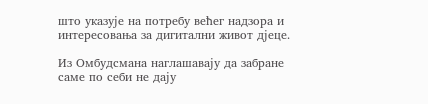што указује на потребу већег надзора и интересовања за дигитални живот дјеце.

Из Омбудсмана наглашавају да забране саме по себи не дају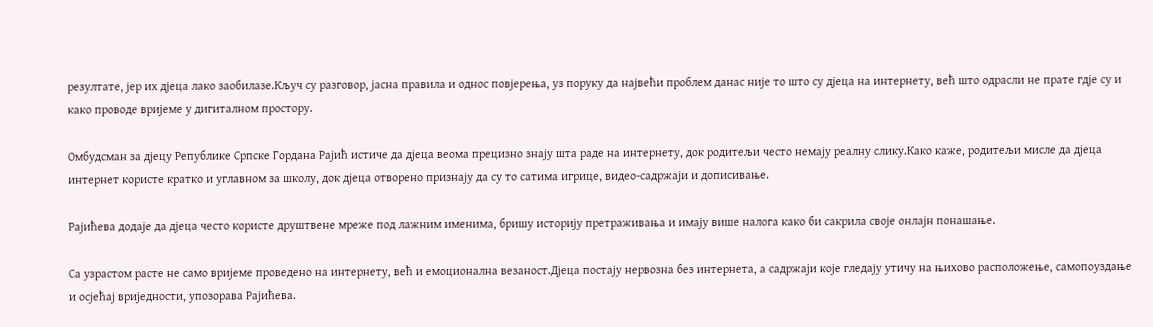резултате, јер их дјеца лако заобилазе.Кључ су разговор, јасна правила и однос повјерења, уз поруку да највећи проблем данас није то што су дјеца на интернету, већ што одрасли не прате гдје су и како проводе вријеме у дигиталном простору.

Омбудсман за дјецу Републике Српске Гордана Рајић истиче да дјеца веома прецизно знају шта раде на интернету, док родитељи често немају реалну слику.Како каже, родитељи мисле да дјеца интернет користе кратко и углавном за школу, док дјеца отворено признају да су то сатима игрице, видео-садржаји и дописивање.

Рајићева додаје да дјеца често користе друштвене мреже под лажним именима, бришу историју претраживања и имају више налога како би сакрила своје онлајн понашање.

Са узрастом расте не само вријеме проведено на интернету, већ и емоционална везаност.Дјеца постају нервозна без интернета, а садржаји које гледају утичу на њихово расположење, самопоуздање и осјећај вриједности, упозорава Рајићева.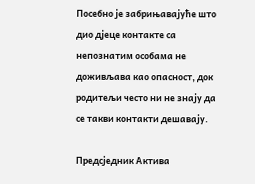Посебно је забрињавајуће што дио дјеце контакте са непознатим особама не доживљава као опасност, док родитељи често ни не знају да се такви контакти дешавају.

Предсједник Актива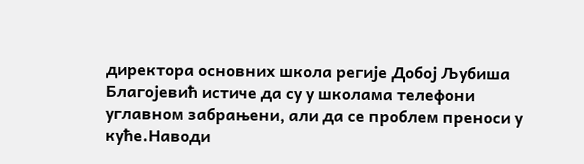директора основних школа регије Добој Љубиша Благојевић истиче да су у школама телефони углавном забрањени, али да се проблем преноси у куће.Наводи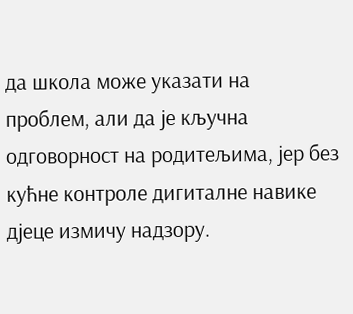да школа може указати на проблем, али да је кључна одговорност на родитељима, јер без кућне контроле дигиталне навике дјеце измичу надзору.